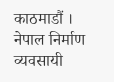काठमाडौं । नेपाल निर्माण व्यवसायी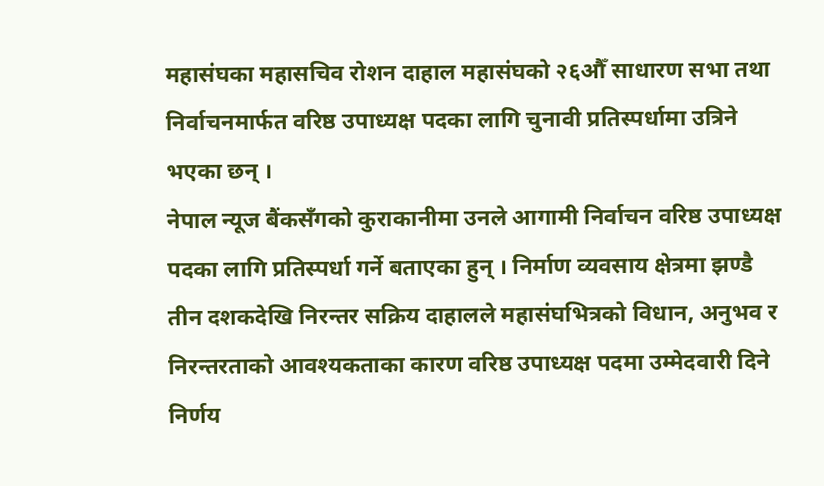महासंघका महासचिव रोशन दाहाल महासंघको २६औँ साधारण सभा तथा निर्वाचनमार्फत वरिष्ठ उपाध्यक्ष पदका लागि चुनावी प्रतिस्पर्धामा उत्रिने भएका छन् ।
नेपाल न्यूज बैंकसँगको कुराकानीमा उनले आगामी निर्वाचन वरिष्ठ उपाध्यक्ष पदका लागि प्रतिस्पर्धा गर्ने बताएका हुन् । निर्माण व्यवसाय क्षेत्रमा झण्डै तीन दशकदेखि निरन्तर सक्रिय दाहालले महासंघभित्रको विधान, अनुभव र निरन्तरताको आवश्यकताका कारण वरिष्ठ उपाध्यक्ष पदमा उम्मेदवारी दिने निर्णय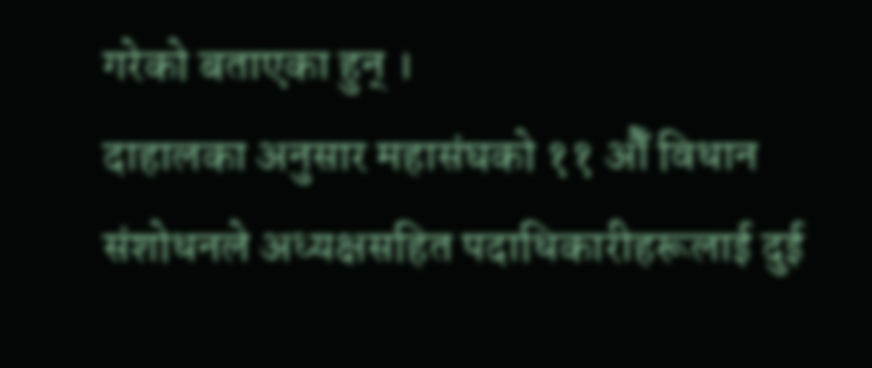गरेको बताएका हुन् ।
दाहालका अनुसार महासंघको ११ औँ विधान संशोधनले अध्यक्षसहित पदाधिकारीहरूलाई दुई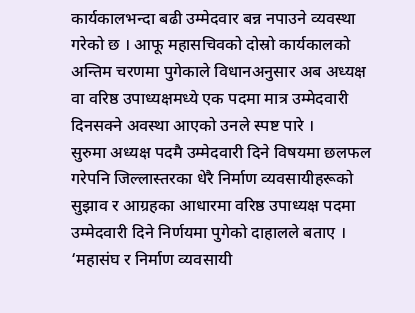कार्यकालभन्दा बढी उम्मेदवार बन्न नपाउने व्यवस्था गरेको छ । आफू महासचिवको दोस्रो कार्यकालको अन्तिम चरणमा पुगेकाले विधानअनुसार अब अध्यक्ष वा वरिष्ठ उपाध्यक्षमध्ये एक पदमा मात्र उम्मेदवारी दिनसक्ने अवस्था आएको उनले स्पष्ट पारे ।
सुरुमा अध्यक्ष पदमै उम्मेदवारी दिने विषयमा छलफल गरेपनि जिल्लास्तरका धेरै निर्माण व्यवसायीहरूको सुझाव र आग्रहका आधारमा वरिष्ठ उपाध्यक्ष पदमा उम्मेदवारी दिने निर्णयमा पुगेको दाहालले बताए ।
‘महासंघ र निर्माण व्यवसायी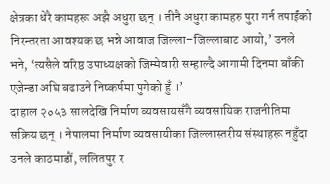क्षेत्रका धेरै कामहरू अझै अधुरा छन् । तीनै अधुरा कामहरु पुरा गर्न तपाईंको निरन्तरता आवश्यक छ भन्ने आवाज जिल्ला–जिल्लाबाट आयो,’ उनले भने, ‘त्यसैले वरिष्ठ उपाध्यक्षको जिम्मेवारी सम्हाल्दै आगामी दिनमा बाँकी एजेन्डा अघि बढाउने निष्कर्षमा पुगेको हुँ ।’
दाहाल २०५३ सालदेखि निर्माण व्यवसायसँगै व्यवसायिक राजनीतिमा सक्रिय छन् । नेपालमा निर्माण व्यवसायीका जिल्लास्तरीय संस्थाहरू नहुँदा उनले काठमाडौं, ललितपुर र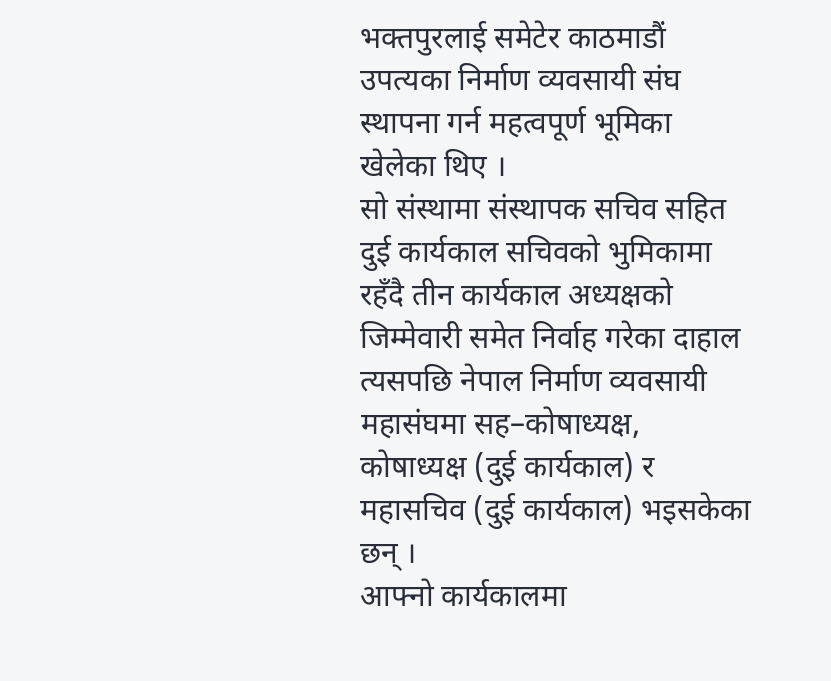भक्तपुरलाई समेटेर काठमाडौं उपत्यका निर्माण व्यवसायी संघ स्थापना गर्न महत्वपूर्ण भूमिका खेलेका थिए ।
सो संस्थामा संस्थापक सचिव सहित दुई कार्यकाल सचिवको भुमिकामा रहँदै तीन कार्यकाल अध्यक्षको जिम्मेवारी समेत निर्वाह गरेका दाहाल त्यसपछि नेपाल निर्माण व्यवसायी महासंघमा सह–कोषाध्यक्ष, कोषाध्यक्ष (दुई कार्यकाल) र महासचिव (दुई कार्यकाल) भइसकेका छन् ।
आफ्नो कार्यकालमा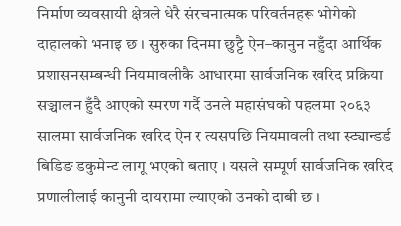निर्माण व्यवसायी क्षेत्रले धेरै संरचनात्मक परिवर्तनहरू भोगेको दाहालको भनाइ छ । सुरुका दिनमा छुट्टै ऐन–कानुन नहुँदा आर्थिक प्रशासनसम्बन्धी नियमावलीकै आधारमा सार्वजनिक खरिद प्रक्रिया सञ्चालन हुँदै आएको स्मरण गर्दै उनले महासंघको पहलमा २०६३ सालमा सार्वजनिक खरिद ऐन र त्यसपछि नियमावली तथा स्ट्यान्डर्ड बिडिङ डकुमेन्ट लागू भएको बताए । यसले सम्पूर्ण सार्वजनिक खरिद प्रणालीलाई कानुनी दायरामा ल्याएको उनको दाबी छ ।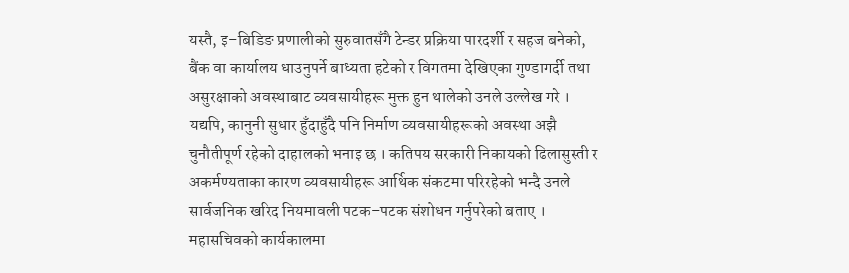यस्तै, इ–बिडिङ प्रणालीको सुरुवातसँगै टेन्डर प्रक्रिया पारदर्शी र सहज बनेको, बैंक वा कार्यालय धाउनुपर्ने बाध्यता हटेको र विगतमा देखिएका गुण्डागर्दी तथा असुरक्षाको अवस्थाबाट व्यवसायीहरू मुक्त हुन थालेको उनले उल्लेख गरे ।
यद्यपि, कानुनी सुधार हुँदाहुँदै पनि निर्माण व्यवसायीहरूको अवस्था अझै चुनौतीपूर्ण रहेको दाहालको भनाइ छ । कतिपय सरकारी निकायको ढिलासुस्ती र अकर्मण्यताका कारण व्यवसायीहरू आर्थिक संकटमा परिरहेको भन्दै उनले सार्वजनिक खरिद नियमावली पटक–पटक संशोधन गर्नुपरेको बताए । महासचिवको कार्यकालमा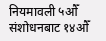नियमावली ५औँ संशोधनबाट १४औँ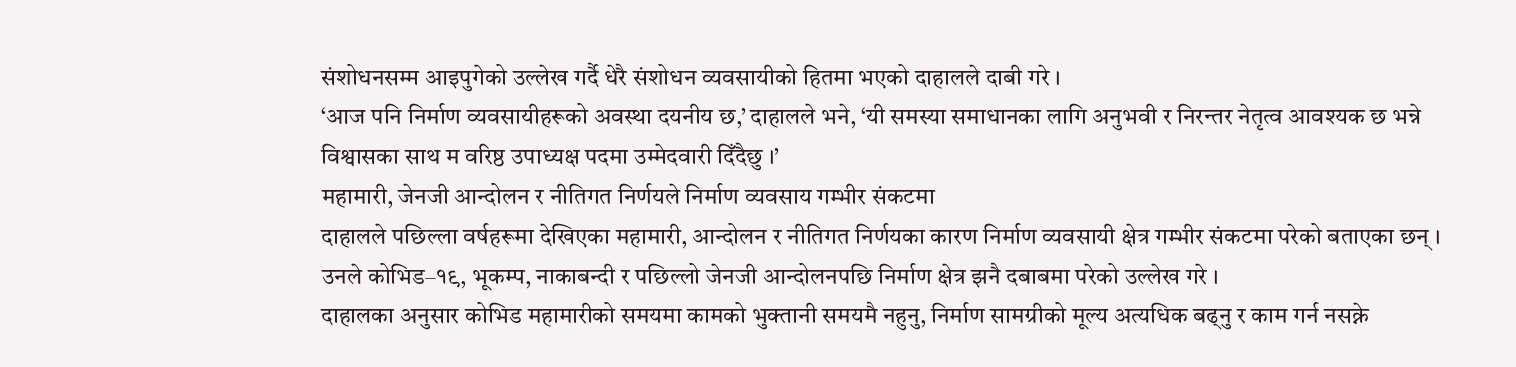संशोधनसम्म आइपुगेको उल्लेख गर्दै धेरै संशोधन व्यवसायीको हितमा भएको दाहालले दाबी गरे ।
‘आज पनि निर्माण व्यवसायीहरूको अवस्था दयनीय छ,’ दाहालले भने, ‘यी समस्या समाधानका लागि अनुभवी र निरन्तर नेतृत्व आवश्यक छ भन्ने विश्वासका साथ म वरिष्ठ उपाध्यक्ष पदमा उम्मेदवारी दिँदैछु ।’
महामारी, जेनजी आन्दोलन र नीतिगत निर्णयले निर्माण व्यवसाय गम्भीर संकटमा
दाहालले पछिल्ला वर्षहरूमा देखिएका महामारी, आन्दोलन र नीतिगत निर्णयका कारण निर्माण व्यवसायी क्षेत्र गम्भीर संकटमा परेको बताएका छन् । उनले कोभिड–१९, भूकम्प, नाकाबन्दी र पछिल्लो जेनजी आन्दोलनपछि निर्माण क्षेत्र झनै दबाबमा परेको उल्लेख गरे ।
दाहालका अनुसार कोभिड महामारीको समयमा कामको भुक्तानी समयमै नहुनु, निर्माण सामग्रीको मूल्य अत्यधिक बढ्नु र काम गर्न नसक्ने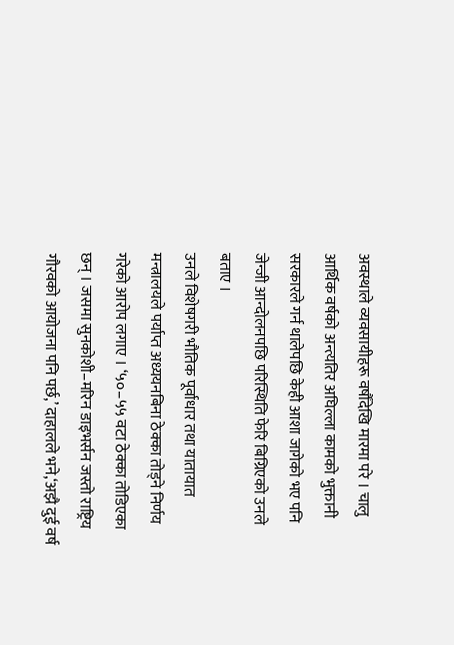अवस्थाले व्यवसायीहरू वर्षौंदेखि मारमा परे । चालु आर्थिक वर्षको अन्त्यतिर अघिल्ला कामको भुक्तानी सरकारले गर्न थालेपछि केही आशा जागेको भए पनि जेन्जी आन्दोलनपछि परिस्थिति फेरि बिग्रिएको उनले बताए ।
उनले विशेषगरी भौतिक पूर्वाधार तथा यातायात मन्त्रालयले पर्याप्त अध्ययनबिना ठेक्का तोड्ने निर्णय गरेको आरोप लगाए । ‘५०–५५ वटा ठेक्का तोडिएका छन् । जसमा सुनकोशी–मरिन डाइभर्सन जस्तो राष्ट्रिय गौरवको आयोजना पनि पर्छ,’ दाहालले भने,‘अझै दुई वर्ष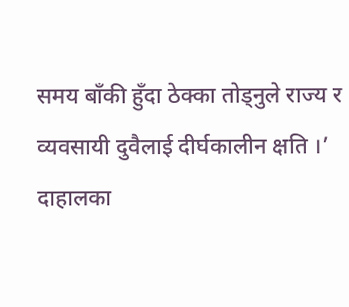समय बाँकी हुँदा ठेक्का तोड्नुले राज्य र व्यवसायी दुवैलाई दीर्घकालीन क्षति ।’
दाहालका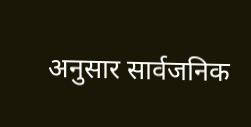अनुसार सार्वजनिक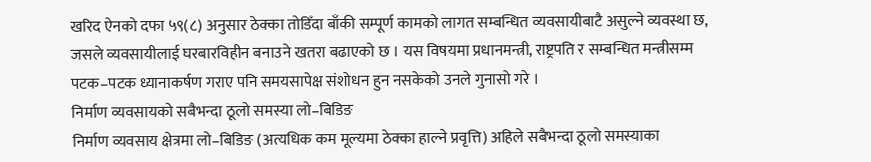खरिद ऐनको दफा ५९(८) अनुसार ठेक्का तोडिँदा बाँकी सम्पूर्ण कामको लागत सम्बन्धित व्यवसायीबाटै असुल्ने व्यवस्था छ, जसले व्यवसायीलाई घरबारविहीन बनाउने खतरा बढाएको छ । यस विषयमा प्रधानमन्त्री, राष्ट्रपति र सम्बन्धित मन्त्रीसम्म पटक–पटक ध्यानाकर्षण गराए पनि समयसापेक्ष संशोधन हुन नसकेको उनले गुनासो गरे ।
निर्माण व्यवसायको सबैभन्दा ठूलो समस्या लो–बिडिङ
निर्माण व्यवसाय क्षेत्रमा लो–बिडिङ (अत्यधिक कम मूल्यमा ठेक्का हाल्ने प्रवृत्ति) अहिले सबैभन्दा ठूलो समस्याका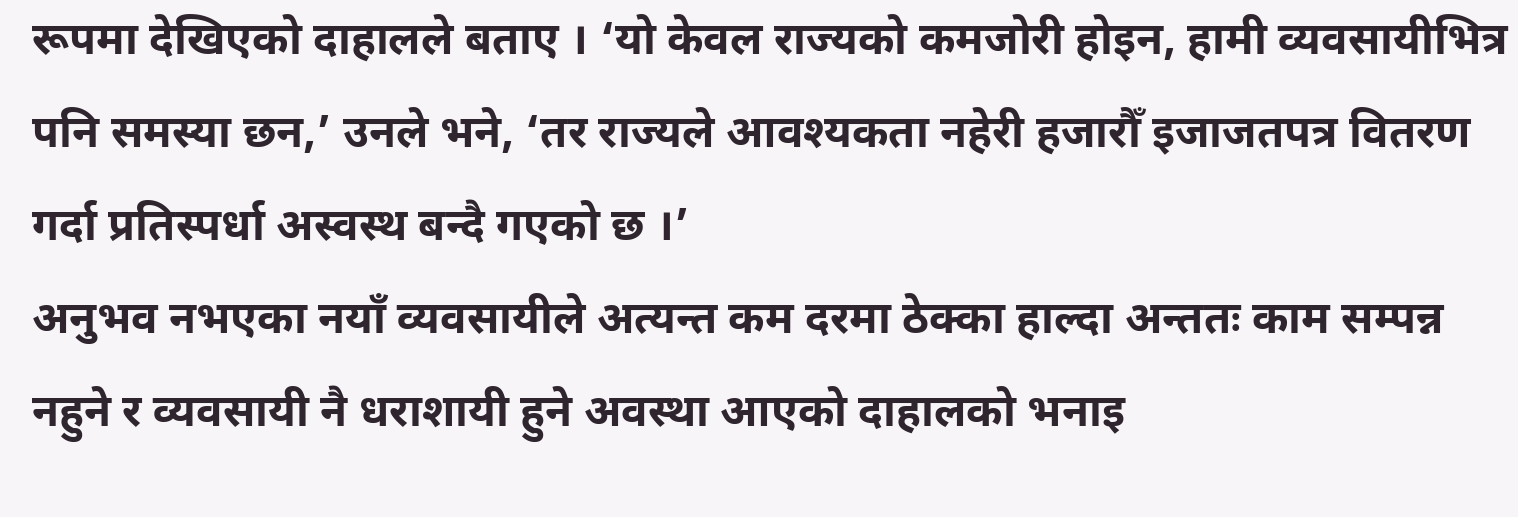रूपमा देखिएको दाहालले बताए । ‘यो केवल राज्यको कमजोरी होइन, हामी व्यवसायीभित्र पनि समस्या छन,’ उनले भने, ‘तर राज्यले आवश्यकता नहेरी हजारौँ इजाजतपत्र वितरण गर्दा प्रतिस्पर्धा अस्वस्थ बन्दै गएको छ ।’
अनुभव नभएका नयाँ व्यवसायीले अत्यन्त कम दरमा ठेक्का हाल्दा अन्ततः काम सम्पन्न नहुने र व्यवसायी नै धराशायी हुने अवस्था आएको दाहालको भनाइ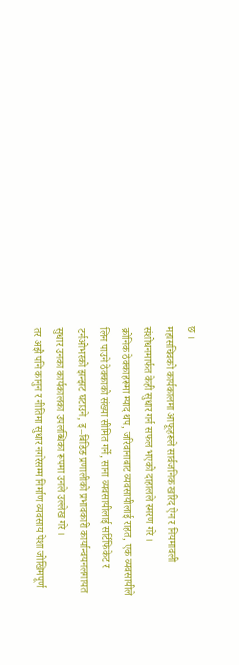छ ।
महासचिवको कार्यकालमा आफूहरूले सार्वजनिक खरिद ऐन र नियमावली संशोधनमार्फत केही सुधार गर्न सफल भएको दाहालले स्मरण गरे ।
क्रोनिक ठेक्काहरूमा म्याद थप, जरिवानाबाट व्यवसायीलाई राहत, एक व्यवसायीले लिन पाउने ठेक्काको संख्या सीमित गर्ने, साना व्यवसायीलाई सर्टिफिकेट र टर्नओभरको झन्झट घटाउने, इ–बिडिङ प्रणालीको प्रभावकारी कार्यान्वयनलगायत सुधार उनका कार्यकालका उपलब्धिका रूपमा उनले उल्लेख गरे ।
तर अझै पनि कानुन र नीतिमा सुधार नगरेसम्म निर्माण व्यवसाय पेशा जोखिमपूर्ण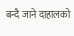बन्दै जाने दाहालको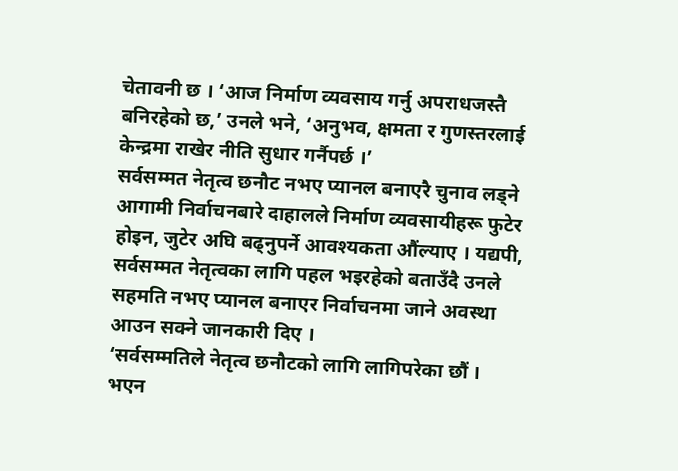चेतावनी छ । ‘आज निर्माण व्यवसाय गर्नु अपराधजस्तै बनिरहेको छ,’ उनले भने, ‘अनुभव, क्षमता र गुणस्तरलाई केन्द्रमा राखेर नीति सुधार गर्नैपर्छ ।’
सर्वसम्मत नेतृत्व छनौट नभए प्यानल बनाएरै चुनाव लड्ने
आगामी निर्वाचनबारे दाहालले निर्माण व्यवसायीहरू फुटेर होइन, जुटेर अघि बढ्नुपर्ने आवश्यकता औंल्याए । यद्यपी, सर्वसम्मत नेतृत्वका लागि पहल भइरहेको बताउँदै उनले सहमति नभए प्यानल बनाएर निर्वाचनमा जाने अवस्था आउन सक्ने जानकारी दिए ।
‘सर्वसम्मतिले नेतृत्व छनौटको लागि लागिपरेका छौं । भएन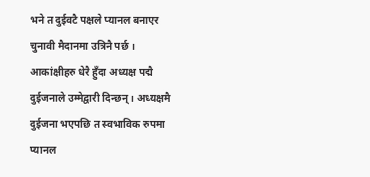भने त दुईवटै पक्षले प्यानल बनाएर चुनावी मैदानमा उत्रिनै पर्छ । आकांक्षीहरु धेरै हुँदा अध्यक्ष पद्मै दुईजनाले उम्मेद्वारी दिन्छन् । अध्यक्षमै दुईजना भएपछि त स्वभाविक रुपमा प्यानल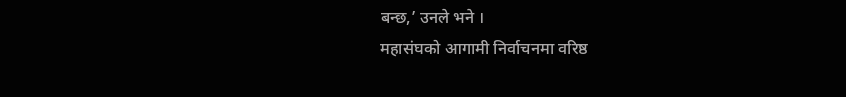बन्छ,’ उनले भने ।
महासंघको आगामी निर्वाचनमा वरिष्ठ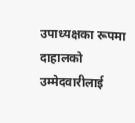उपाध्यक्षका रूपमा दाहालको उम्मेदवारीलाई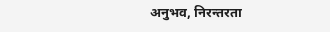अनुभव, निरन्तरता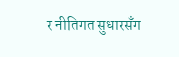र नीतिगत सुधारसँग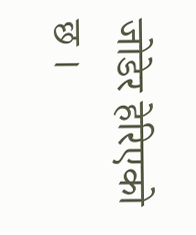जोडेर हेरिएको छ ।